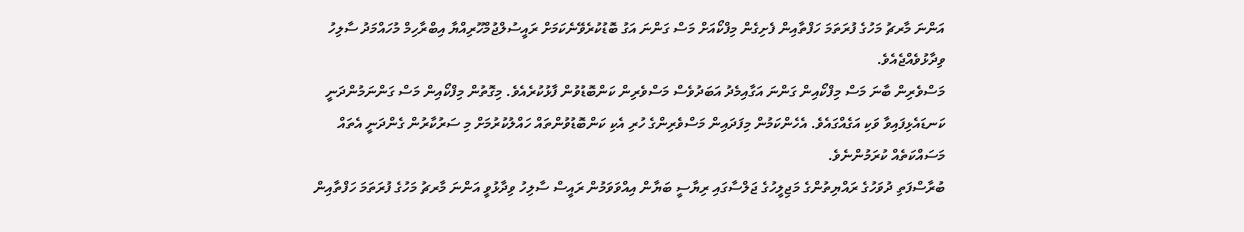އަންނަ މާރޗު މަހުގެ ފުރަތަމަ ހަފްތާއިން ފެށިގެން މިފްކޯއަށް މަސް ގަންނަ އަގު ބޮޑުކުރެވޭނެކަމަށް ރައީސުލްޖުމްހޫރިއްޔާ އިބްރާހިމް މުހައްމަދު ސާލިހު ވިދާޅުވެއްޖެއެވެ.
މަސްވެރިން ބާނަ މަސް މިފްކޯއިން ގަންނަ އަގާއިމެދު އަބަދުވެސް މަސްވެރިން ކަންބޮޑުވުން ފާޅުކުރެއެވެ. މިގޮތުން މިފްކޯއިން މަސް ގަންނަމުންދަނީ ކަނޑައެޅިފައިވާ ވަކި އަގެއްގައެވެ. އެހެންކަމުން މިފަދައިން މަސްވެރިންގެ ހުރި އެކި ކަންބޮޑުވުންތައް ހައްލުކުރުމަށް މި ސަރުކާރުން ގެންދަނީ އެތައް މަސައްކަތެއް ކުރަމުންނެވެ.
ބުރާސްފަތި ދުވަހުގެ ރައްޔިތުންގެ މަޖިލީހުގެ ޖަލްސާގައި ރިޔާސީ ބަޔާން އިއްވަވަމުން ރައީސް ސާލިހު ވިދާޅުވީ އަންނަ މާރޗު މަހުގެ ފުރަތަމަ ހަފްތާއިން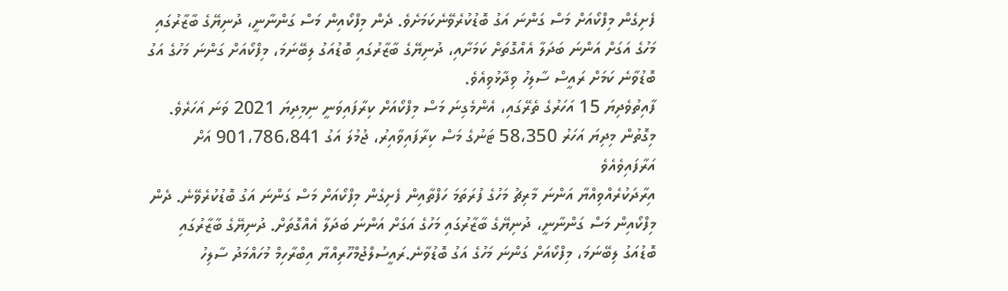ފެށިގެން މިފްކޯއަށް މަސް ގަންނަ އަގު ބޮޑުކުރެވޭނެކަމަށެވެ. ދެން މިފްކޯއިން މަސް ގަންނާނީ، ދުނިޔޭގެ ބާޒާރުގައި މަހުގެ އަގަށް އަންނަ ބަދަލާ އެއްގޮތަށް ކަމަށާއި، ދުނިޔޭގެ ބާޒާރުގައި ބޮޑުއަގު ލިބޭނަމަ، މިފްކޯއަށް ގަންނަ މަހުގެ އަގު ބޮޑުވާނެ ކަމަށް ރައީސް ސާލިހު ވިދާޅުވިއެވެ.
ފާއިތުވެދިޔަ 15 އަހަރުގެ ތެރޭގައި، އެންމެގިނަ މަސް މިފްކޯއަށް ކިރާފައިވަނީ ނިމިދިޔަ 2021 ވަނަ އަހަރެވެ. މިގޮތުން މިދިޔަ އަހަރު 58،350 ޓަނުގެ މަސް ކިރާފައިވާއިރު، ޖުމުލަ އަގު 901،786،841 އަށް އަރާފައިވެއެވެ
އިރާދަކުރެއްވިއްޔާ އަންނަ މާރިޗު މަހުގެ ފުރަތަމަ ހަފްތާއިން ފެށިގެން މިފްކޯއަށް މަސް ގަންނަ އަގު ބޮޑުކުރެވޭނެ. ދެން މިފްކޯއިން މަސް ގަންނާނީ، ދުނިޔޭގެ ބާޒާރުގައި މަހުގެ އަގަށް އަންނަ ބަދަލާ އެއްގޮތަށް. ދުނިޔޭގެ ބާޒާރުގައި ބޮޑުއަގު ލިބޭނަމަ، މިފްކޯއަށް ގަންނަ މަހުގެ އަގު ބޮޑުވާނެ.ރައީސުލްޖުމްހޫރިއްޔާ އިބްރާހިމް މުހައްމަދު ސާލިހު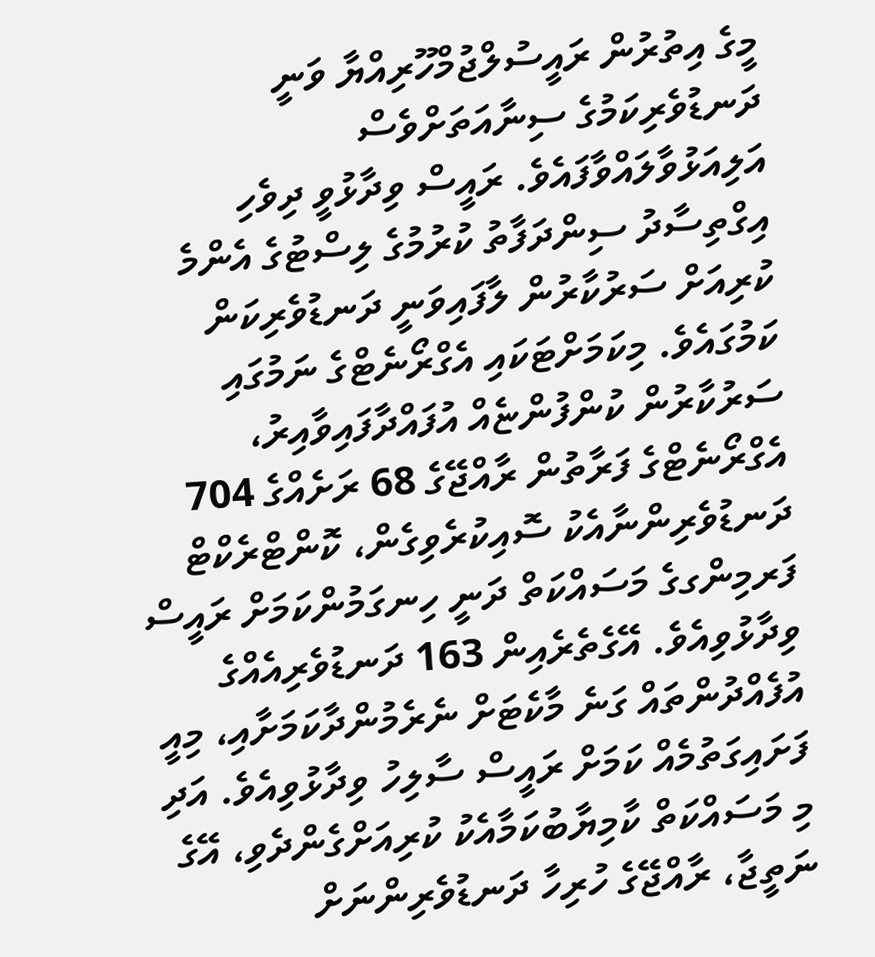މީގެ އިތުރުން ރައީސުލްޖުމްހޫރިއްޔާ ވަނީ ދަނޑުވެރިކަމުގެ ސިނާއަތަށްވެސް އަލިއަޅުވާލައްވާފައެވެ. ރައީސް ވިދާޅުވީ ދިވެހި އިގްތިސާދު ސިންދަފާތު ކުރުމުގެ ލިސްޓުގެ އެންމެ ކުރިއަށް ސަރުކާރުން ލާފައިވަނީ ދަނޑުވެރިކަން ކަމުގައެވެ. މިކަމަށްޓަކައި އެގްރޯނެޓްގެ ނަމުގައި ސަރުކާރުން ކުންފުންޏެއް އުފައްދާފައިވާއިރު، އެގްރޯނެޓްގެ ފަރާތުން ރާއްޖޭގެ 68 ރަށެއްގެ 704 ދަނޑުވެރިންނާއެކު ސޮއިކުރެވިގެން، ކޮންޓްރެކްޓް ފަރމިންގގެ މަސައްކަތް ދަނީ ހިނގަމުންކަމަށް ރައީސް ވިދާޅުވިއެވެ. އޭގެތެރެއިން 163 ދަނޑުވެރިއެއްގެ އުފެއްދުންތައް ގަނެ މާކެޓަށް ނެރެމުންދާކަމަށާއި، މިއީ ފަށައިގަތުމެއް ކަމަށް ރައީސް ސާލިހު ވިދާޅުވިއެވެ. އަދި މި މަސައްކަތް ކާމިޔާބުކަމާއެކު ކުރިއަށްގެންދެވި، އޭގެ ނަތީޖާ، ރާއްޖޭގެ ހުރިހާ ދަނޑުވެރިންނަށް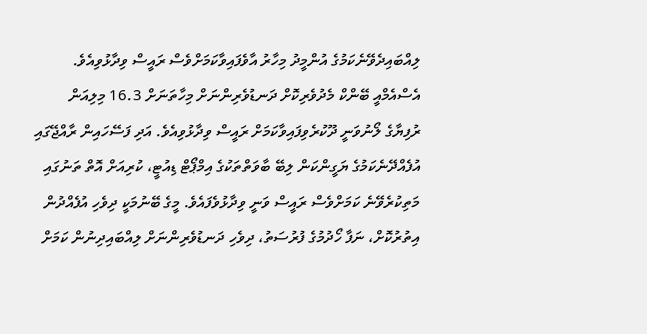ލިއްބައިދެވޭނެކަމުގެ އުންމީދު މިހާރު އާވެފައިވާކަމަށްވެސް ރައީސް ވިދާޅުވިއެވެ.
އެސްއެމްއީ ބޭންކް މެދުވެރިކޮށް ދަނޑުވެރިންނަށް މިހާތަނަށް 16.3 މިލިއަން ރުފިޔާގެ ލޯނުވަނީ ދޫކުރެވިފައިވާކަމަށް ރައީސް ވިދާޅުވިއެވެ. އަދި ފަސޭހައިން ރާއްޖޭގައި އުފެއްދޭނެކަމުގެ ޔަގީންކަން ލިބޭ ބާވަތްތަކުގެ އިމްޕޯޓް ޑިއުޓީ، ކުރިއަށް އޮތް ތަނުގައި މަތިކުރެވޭނެ ކަމަށްވެސް ރައީސް ވަނީ ވިދާޅުވެފައެވެ. މީގެ ބޭނުމަކީ ދިވެހި އުފެއްދުން އިތުރުކޮށް، ނަފާ ހޯދުމުގެ ފުރުސަތު، ދިވެހި ދަނޑުވެރިންނަށް ލިއްބައިދިނުން ކަމަށް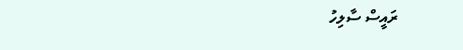ރައީސް ސާލިހު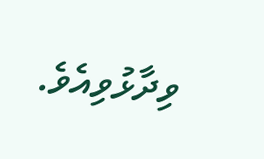ވިދާޅުވިއެވެ.